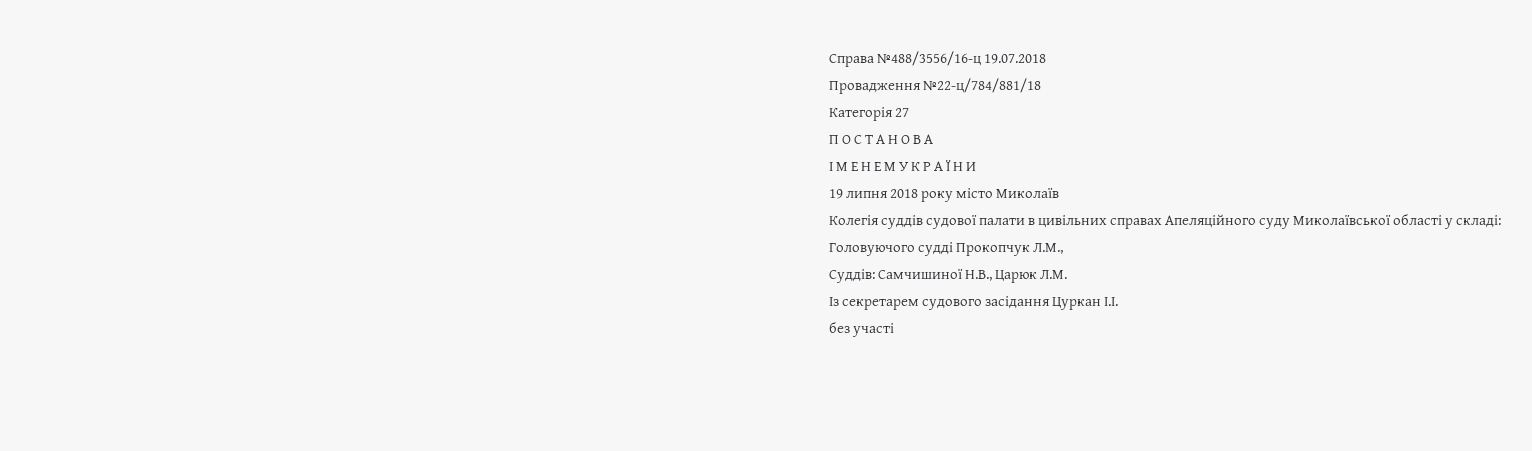Справа №488/3556/16-ц 19.07.2018
Провадження №22-ц/784/881/18
Категорія 27
П О С Т А Н О В А
І М Е Н Е М У К Р А Ї Н И
19 липня 2018 року місто Миколаїв
Колегія суддів судової палати в цивільних справах Апеляційного суду Миколаївської області у складі:
Головуючого судді Прокопчук Л.М.,
Суддів: Самчишиної Н.В., Царюк Л.М.
Із секретарем судового засідання Цуркан І.І.
без участі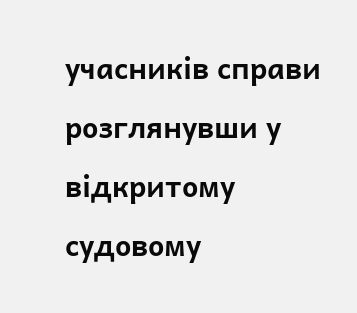учасників справи
розглянувши у відкритому судовому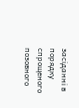засіданні в порядку спрощеного позовного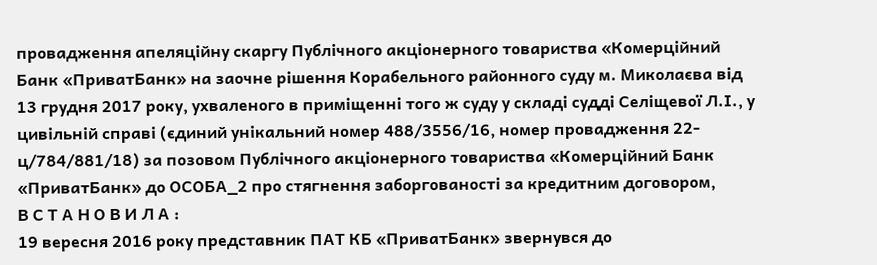провадження апеляційну скаргу Публічного акціонерного товариства «Комерційний Банк «ПриватБанк» на заочне рішення Корабельного районного суду м. Миколаєва від 13 грудня 2017 року, ухваленого в приміщенні того ж суду у складі судді Селіщевої Л.І., у цивільній справі (єдиний унікальний номер 488/3556/16, номер провадження 22-ц/784/881/18) за позовом Публічного акціонерного товариства «Комерційний Банк «ПриватБанк» до ОСОБА_2 про стягнення заборгованості за кредитним договором,
В С Т А Н О В И Л А :
19 вересня 2016 року представник ПАТ КБ «ПриватБанк» звернувся до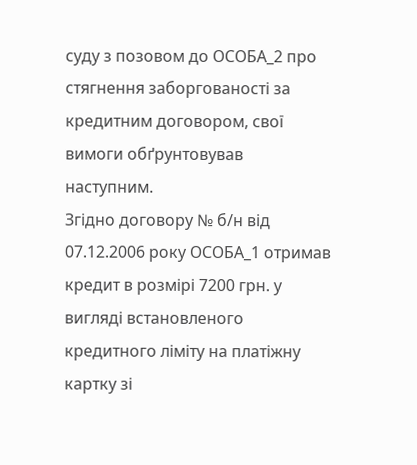суду з позовом до ОСОБА_2 про стягнення заборгованості за кредитним договором, свої вимоги обґрунтовував наступним.
Згідно договору № б/н від 07.12.2006 року ОСОБА_1 отримав кредит в розмірі 7200 грн. у вигляді встановленого кредитного ліміту на платіжну картку зі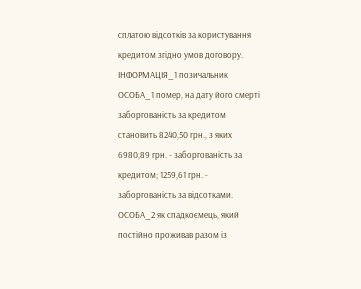сплатою відсотків за користування кредитом згідно умов договору.
ІНФОРМАЦІЯ_1 позичальник ОСОБА_1 помер, на дату його смерті заборгованість за кредитом становить 8240,50 грн., з яких 6980,89 грн. - заборгованість за кредитом; 1259,61 грн. - заборгованість за відсотками.
ОСОБА_2 як спадкоємець, який постійно проживав разом із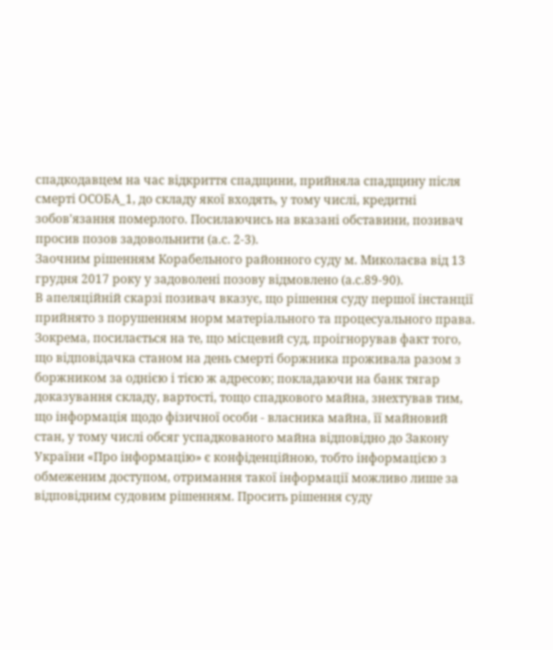спадкодавцем на час відкриття спадщини, прийняла спадщину після смерті ОСОБА_1, до складу якої входять, у тому числі, кредитні зобов'язання померлого. Посилаючись на вказані обставини, позивач просив позов задовольнити (а.с. 2-3).
Заочним рішенням Корабельного районного суду м. Миколаєва від 13 грудня 2017 року у задоволені позову відмовлено (а.с.89-90).
В апеляційній скарзі позивач вказує, що рішення суду першої інстанції прийнято з порушенням норм матеріального та процесуального права. Зокрема, посилається на те, що місцевий суд, проігнорував факт того, що відповідачка станом на день смерті боржника проживала разом з боржником за однією і тією ж адресою; покладаючи на банк тягар доказування складу, вартості, тощо спадкового майна, знехтував тим, що інформація щодо фізичної особи - власника майна, її майновий стан, у тому числі обсяг успадкованого майна відповідно до Закону України «Про інформацію» є конфіденційною, тобто інформацією з обмеженим доступом, отримання такої інформації можливо лише за відповідним судовим рішенням. Просить рішення суду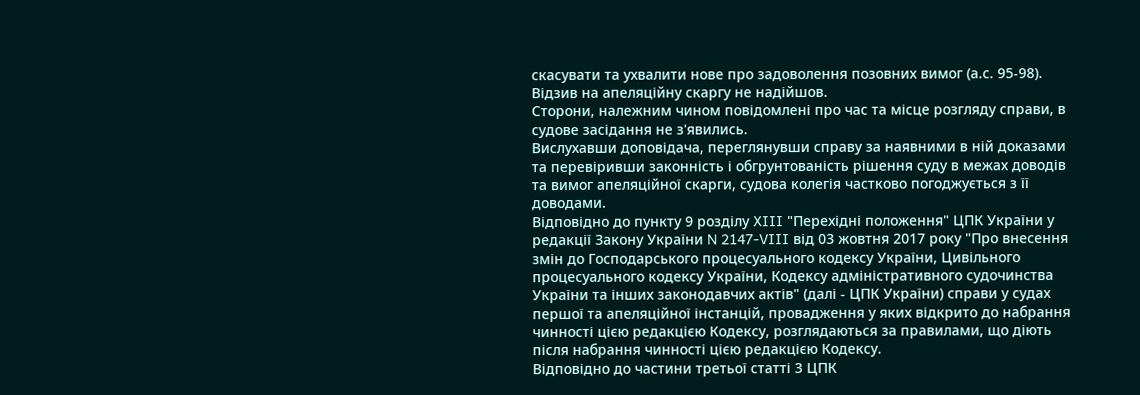скасувати та ухвалити нове про задоволення позовних вимог (а.с. 95-98).
Відзив на апеляційну скаргу не надійшов.
Сторони, належним чином повідомлені про час та місце розгляду справи, в судове засідання не з'явились.
Вислухавши доповідача, переглянувши справу за наявними в ній доказами та перевіривши законність і обгрунтованість рішення суду в межах доводів та вимог апеляційної скарги, судова колегія частково погоджується з її доводами.
Відповідно до пункту 9 розділу XIII "Перехідні положення" ЦПК України у редакції Закону України N 2147-VIII від 03 жовтня 2017 року "Про внесення змін до Господарського процесуального кодексу України, Цивільного процесуального кодексу України, Кодексу адміністративного судочинства України та інших законодавчих актів" (далі - ЦПК України) справи у судах першої та апеляційної інстанцій, провадження у яких відкрито до набрання чинності цією редакцією Кодексу, розглядаються за правилами, що діють після набрання чинності цією редакцією Кодексу.
Відповідно до частини третьої статті 3 ЦПК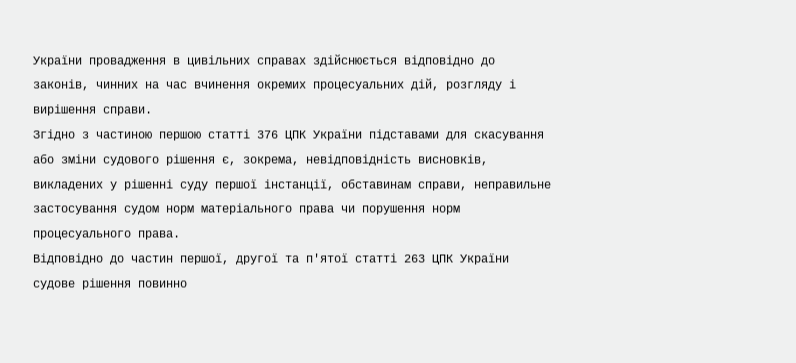України провадження в цивільних справах здійснюється відповідно до законів, чинних на час вчинення окремих процесуальних дій, розгляду і вирішення справи.
Згідно з частиною першою статті 376 ЦПК України підставами для скасування або зміни судового рішення є, зокрема, невідповідність висновків, викладених у рішенні суду першої інстанції, обставинам справи, неправильне застосування судом норм матеріального права чи порушення норм процесуального права.
Відповідно до частин першої, другої та п'ятої статті 263 ЦПК України судове рішення повинно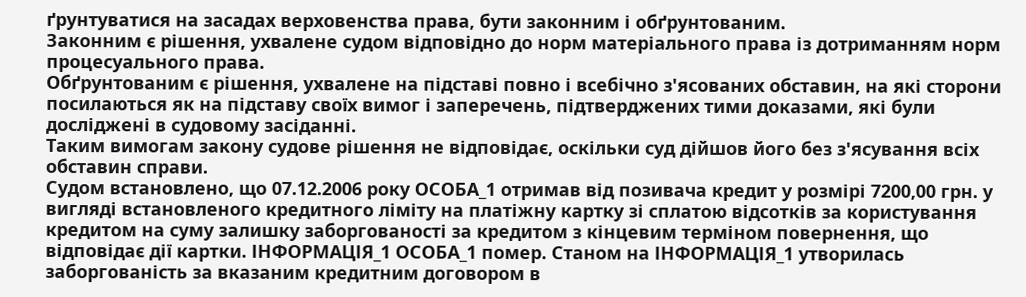ґрунтуватися на засадах верховенства права, бути законним і обґрунтованим.
Законним є рішення, ухвалене судом відповідно до норм матеріального права із дотриманням норм процесуального права.
Обґрунтованим є рішення, ухвалене на підставі повно і всебічно з'ясованих обставин, на які сторони посилаються як на підставу своїх вимог і заперечень, підтверджених тими доказами, які були досліджені в судовому засіданні.
Таким вимогам закону судове рішення не відповідає, оскільки суд дійшов його без з'ясування всіх обставин справи.
Судом встановлено, що 07.12.2006 року ОСОБА_1 отримав від позивача кредит у розмірі 7200,00 грн. у вигляді встановленого кредитного ліміту на платіжну картку зі сплатою відсотків за користування кредитом на суму залишку заборгованості за кредитом з кінцевим терміном повернення, що відповідає дії картки. ІНФОРМАЦІЯ_1 ОСОБА_1 помер. Станом на ІНФОРМАЦІЯ_1 утворилась заборгованість за вказаним кредитним договором в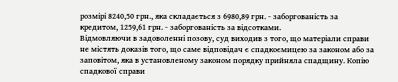розмірі 8240,50 грн., яка складається з 6980,89 грн. - заборгованість за кредитом, 1259,61 грн. - заборгованість за відсотками.
Відмовляючи в задоволенні позову, суд виходив з того, що матеріали справи не містять доказів того, що саме відповідач є спадкоємицею за законом або за заповітом, яка в установленому законом порядку прийняла спадщину. Копію спадкової справи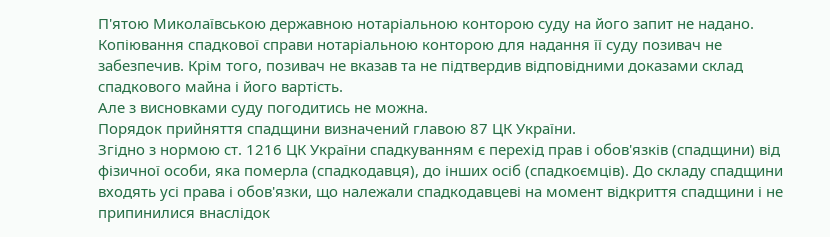П'ятою Миколаївською державною нотаріальною конторою суду на його запит не надано. Копіювання спадкової справи нотаріальною конторою для надання її суду позивач не забезпечив. Крім того, позивач не вказав та не підтвердив відповідними доказами склад спадкового майна і його вартість.
Але з висновками суду погодитись не можна.
Порядок прийняття спадщини визначений главою 87 ЦК України.
Згідно з нормою ст. 1216 ЦК України спадкуванням є перехід прав і обов'язків (спадщини) від фізичної особи, яка померла (спадкодавця), до інших осіб (спадкоємців). До складу спадщини входять усі права і обов'язки, що належали спадкодавцеві на момент відкриття спадщини і не припинилися внаслідок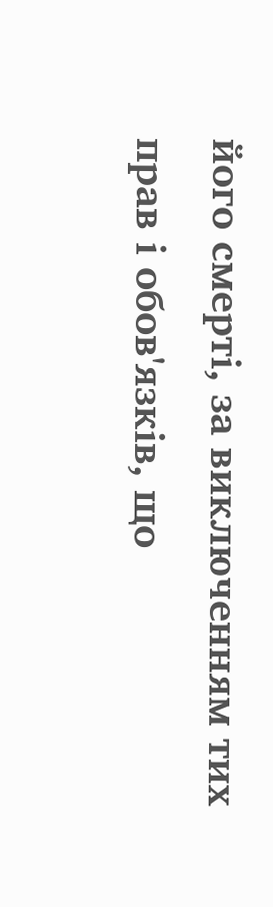його смерті, за виключенням тих прав і обов'язків, що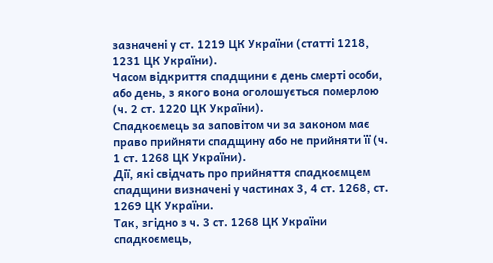зазначені у ст. 1219 ЦК України (статті 1218, 1231 ЦК України).
Часом відкриття спадщини є день смерті особи, або день, з якого вона оголошується померлою (ч. 2 ст. 1220 ЦК України).
Спадкоємець за заповітом чи за законом має право прийняти спадщину або не прийняти її (ч. 1 ст. 1268 ЦК України).
Дії, які свідчать про прийняття спадкоємцем спадщини визначені у частинах 3, 4 ст. 1268, ст. 1269 ЦК України.
Так, згідно з ч. 3 ст. 1268 ЦК України спадкоємець,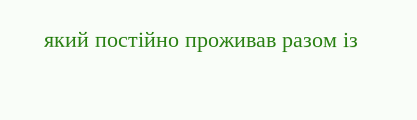який постійно проживав разом із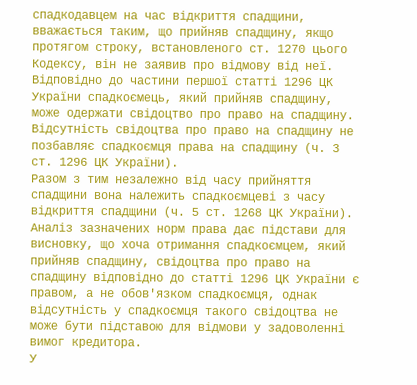спадкодавцем на час відкриття спадщини, вважається таким, що прийняв спадщину, якщо протягом строку, встановленого ст. 1270 цього Кодексу, він не заявив про відмову від неї.
Відповідно до частини першої статті 1296 ЦК України спадкоємець, який прийняв спадщину, може одержати свідоцтво про право на спадщину.
Відсутність свідоцтва про право на спадщину не позбавляє спадкоємця права на спадщину (ч. 3 ст. 1296 ЦК України).
Разом з тим незалежно від часу прийняття спадщини вона належить спадкоємцеві з часу відкриття спадщини (ч. 5 ст. 1268 ЦК України).
Аналіз зазначених норм права дає підстави для висновку, що хоча отримання спадкоємцем, який прийняв спадщину, свідоцтва про право на спадщину відповідно до статті 1296 ЦК України є правом, а не обов'язком спадкоємця, однак відсутність у спадкоємця такого свідоцтва не може бути підставою для відмови у задоволенні вимог кредитора.
У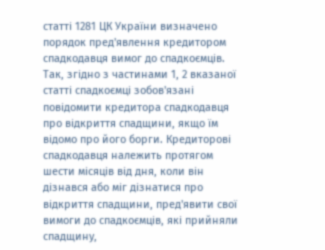статті 1281 ЦК України визначено порядок пред'явлення кредитором спадкодавця вимог до спадкоємців.
Так, згідно з частинами 1, 2 вказаної статті спадкоємці зобов'язані повідомити кредитора спадкодавця про відкриття спадщини, якщо їм відомо про його борги. Кредиторові спадкодавця належить протягом шести місяців від дня, коли він дізнався або міг дізнатися про відкриття спадщини, пред'явити свої вимоги до спадкоємців, які прийняли спадщину,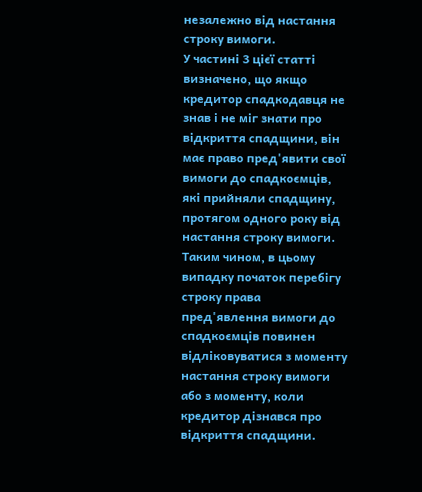незалежно від настання строку вимоги.
У частині 3 цієї статті визначено, що якщо кредитор спадкодавця не знав і не міг знати про відкриття спадщини, він має право пред'явити свої вимоги до спадкоємців, які прийняли спадщину, протягом одного року від настання строку вимоги. Таким чином, в цьому випадку початок перебігу строку права пред'явлення вимоги до спадкоємців повинен відліковуватися з моменту настання строку вимоги або з моменту, коли кредитор дізнався про відкриття спадщини.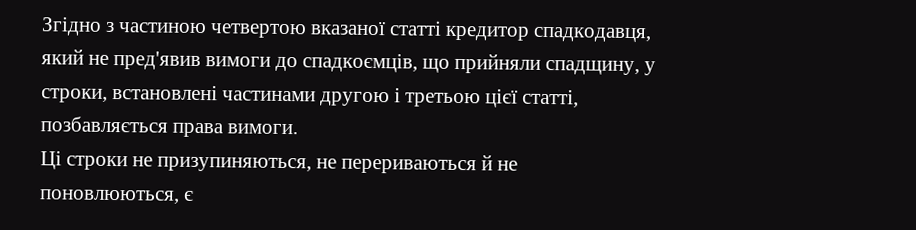Згідно з частиною четвертою вказаної статті кредитор спадкодавця, який не пред'явив вимоги до спадкоємців, що прийняли спадщину, у строки, встановлені частинами другою і третьою цієї статті, позбавляється права вимоги.
Ці строки не призупиняються, не перериваються й не поновлюються, є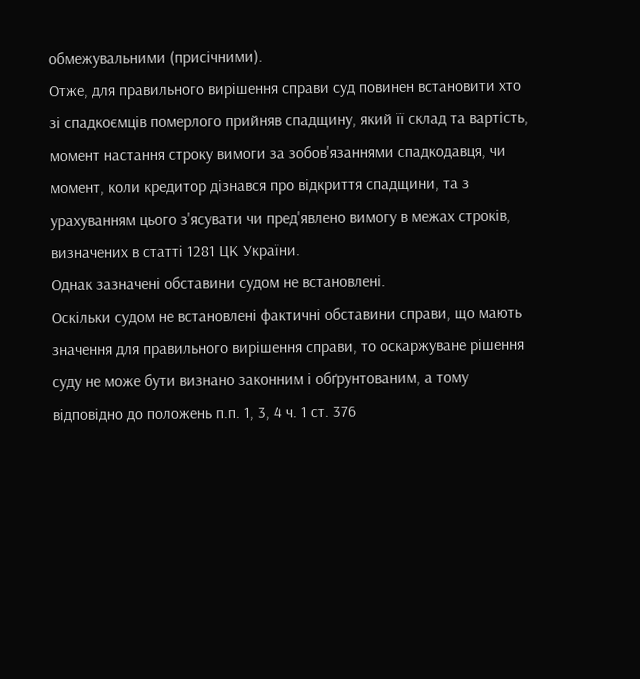обмежувальними (присічними).
Отже, для правильного вирішення справи суд повинен встановити хто зі спадкоємців померлого прийняв спадщину, який її склад та вартість, момент настання строку вимоги за зобов'язаннями спадкодавця, чи момент, коли кредитор дізнався про відкриття спадщини, та з урахуванням цього з'ясувати чи пред'явлено вимогу в межах строків, визначених в статті 1281 ЦК України.
Однак зазначені обставини судом не встановлені.
Оскільки судом не встановлені фактичні обставини справи, що мають значення для правильного вирішення справи, то оскаржуване рішення суду не може бути визнано законним і обґрунтованим, а тому відповідно до положень п.п. 1, 3, 4 ч. 1 ст. 376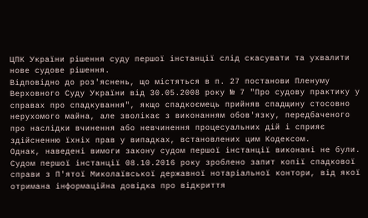ЦПК України рішення суду першої інстанції слід скасувати та ухвалити нове судове рішення.
Відповідно до роз'яснень, що містяться в п. 27 постанови Пленуму Верховного Суду України від 30.05.2008 року № 7 "Про судову практику у справах про спадкування", якщо спадкоємець прийняв спадщину стосовно нерухомого майна, але зволікає з виконанням обов'язку, передбаченого про наслідки вчинення або невчинення процесуальних дій і сприяє здійсненню їхніх прав у випадках, встановлених цим Кодексом.
Однак, наведені вимоги закону судом першої інстанції виконані не були.
Судом першої інстанції 08.10.2016 року зроблено запит копії спадкової справи з П'ятої Миколаївської державної нотаріальної контори, від якої отримана інформаційна довідка про відкриття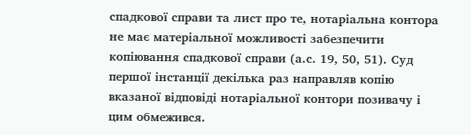спадкової справи та лист про те, нотаріальна контора не має матеріальної можливості забезпечити копіювання спадкової справи (а.с. 19, 50, 51). Суд першої інстанції декілька раз направляв копію вказаної відповіді нотаріальної контори позивачу і цим обмежився.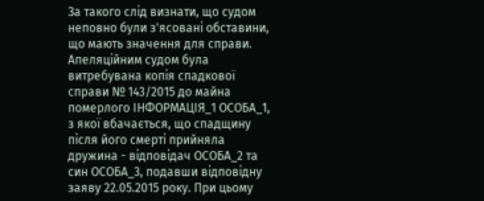За такого слід визнати, що судом неповно були з'ясовані обставини, що мають значення для справи.
Апеляційним судом була витребувана копія спадкової справи № 143/2015 до майна померлого ІНФОРМАЦІЯ_1 ОСОБА_1, з якої вбачається, що спадщину після його смерті прийняла дружина - відповідач ОСОБА_2 та син ОСОБА_3, подавши відповідну заяву 22.05.2015 року. При цьому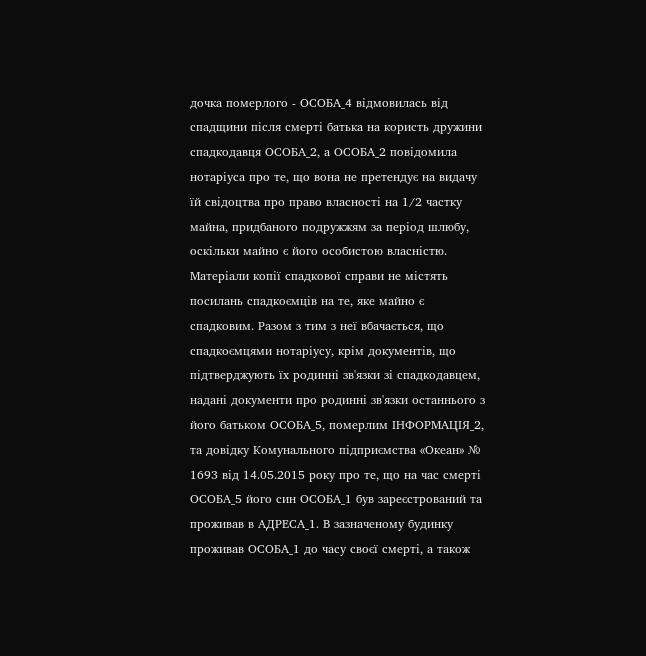дочка померлого - ОСОБА_4 відмовилась від спадщини після смерті батька на користь дружини спадкодавця ОСОБА_2, а ОСОБА_2 повідомила нотаріуса про те, що вона не претендує на видачу їй свідоцтва про право власності на 1/2 частку майна, придбаного подружжям за період шлюбу, оскільки майно є його особистою власністю.
Матеріали копії спадкової справи не містять посилань спадкоємців на те, яке майно є спадковим. Разом з тим з неї вбачається, що спадкоємцями нотаріусу, крім документів, що підтверджують їх родинні зв'язки зі спадкодавцем, надані документи про родинні зв'язки останнього з його батьком ОСОБА_5, померлим ІНФОРМАЦІЯ_2, та довідку Комунального підприємства «Океан» № 1693 від 14.05.2015 року про те, що на час смерті ОСОБА_5 його син ОСОБА_1 був зареєстрований та проживав в АДРЕСА_1. В зазначеному будинку проживав ОСОБА_1 до часу своєї смерті, а також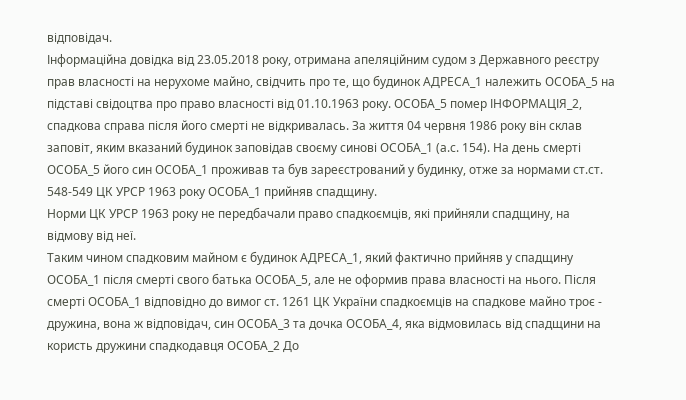відповідач.
Інформаційна довідка від 23.05.2018 року, отримана апеляційним судом з Державного реєстру прав власності на нерухоме майно, свідчить про те, що будинок АДРЕСА_1 належить ОСОБА_5 на підставі свідоцтва про право власності від 01.10.1963 року. ОСОБА_5 помер ІНФОРМАЦІЯ_2, спадкова справа після його смерті не відкривалась. За життя 04 червня 1986 року він склав заповіт, яким вказаний будинок заповідав своєму синові ОСОБА_1 (а.с. 154). На день смерті ОСОБА_5 його син ОСОБА_1 проживав та був зареєстрований у будинку, отже за нормами ст.ст. 548-549 ЦК УРСР 1963 року ОСОБА_1 прийняв спадщину.
Норми ЦК УРСР 1963 року не передбачали право спадкоємців, які прийняли спадщину, на відмову від неї.
Таким чином спадковим майном є будинок АДРЕСА_1, який фактично прийняв у спадщину ОСОБА_1 після смерті свого батька ОСОБА_5, але не оформив права власності на нього. Після смерті ОСОБА_1 відповідно до вимог ст. 1261 ЦК України спадкоємців на спадкове майно троє - дружина, вона ж відповідач, син ОСОБА_3 та дочка ОСОБА_4, яка відмовилась від спадщини на користь дружини спадкодавця ОСОБА_2 До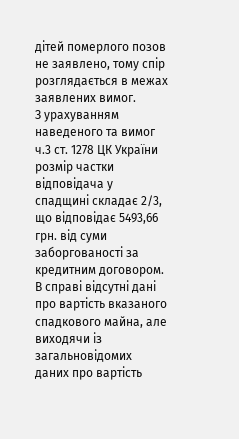дітей померлого позов не заявлено, тому спір розглядається в межах заявлених вимог.
З урахуванням наведеного та вимог ч.3 ст. 1278 ЦК України розмір частки відповідача у спадщині складає 2/3, що відповідає 5493,66 грн. від суми заборгованості за кредитним договором.
В справі відсутні дані про вартість вказаного спадкового майна, але виходячи із загальновідомих даних про вартість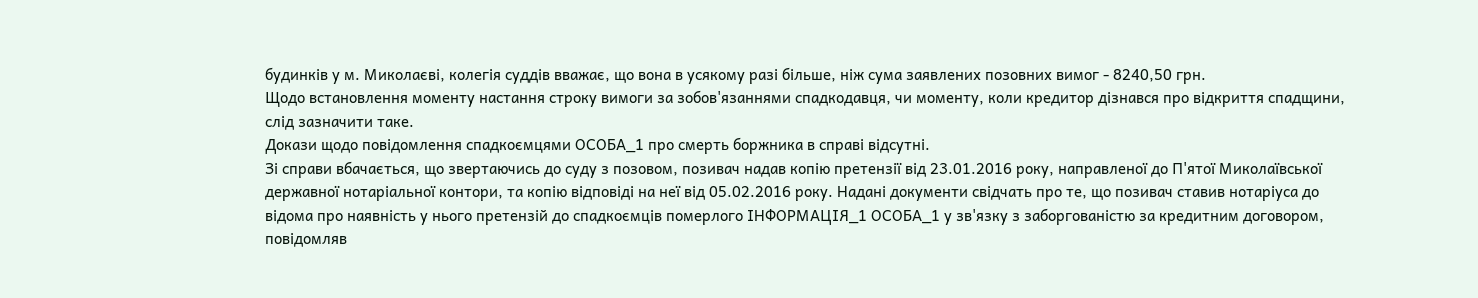будинків у м. Миколаєві, колегія суддів вважає, що вона в усякому разі більше, ніж сума заявлених позовних вимог - 8240,50 грн.
Щодо встановлення моменту настання строку вимоги за зобов'язаннями спадкодавця, чи моменту, коли кредитор дізнався про відкриття спадщини, слід зазначити таке.
Докази щодо повідомлення спадкоємцями ОСОБА_1 про смерть боржника в справі відсутні.
Зі справи вбачається, що звертаючись до суду з позовом, позивач надав копію претензії від 23.01.2016 року, направленої до П'ятої Миколаївської державної нотаріальної контори, та копію відповіді на неї від 05.02.2016 року. Надані документи свідчать про те, що позивач ставив нотаріуса до відома про наявність у нього претензій до спадкоємців померлого ІНФОРМАЦІЯ_1 ОСОБА_1 у зв'язку з заборгованістю за кредитним договором, повідомляв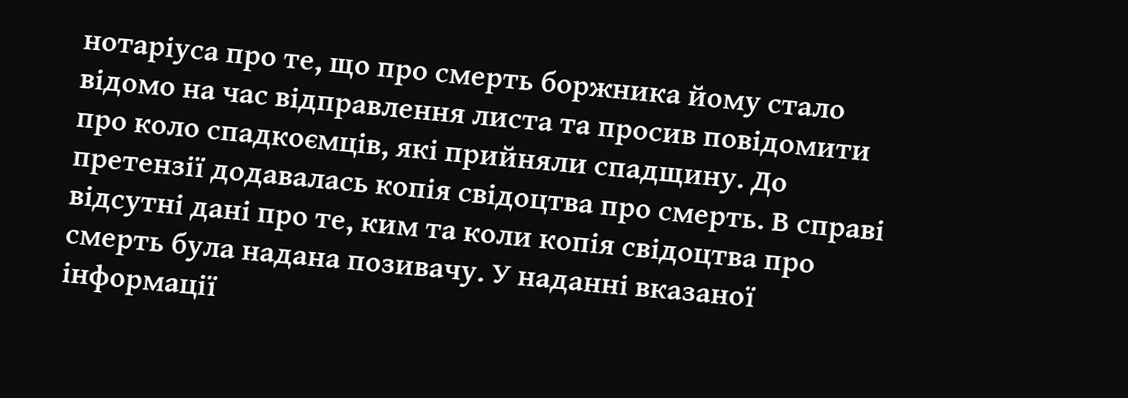нотаріуса про те, що про смерть боржника йому стало відомо на час відправлення листа та просив повідомити про коло спадкоємців, які прийняли спадщину. До претензії додавалась копія свідоцтва про смерть. В справі відсутні дані про те, ким та коли копія свідоцтва про смерть була надана позивачу. У наданні вказаної інформації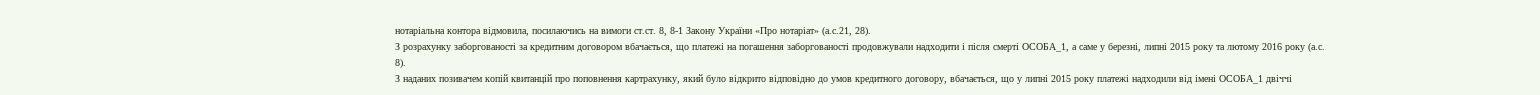нотаріальна контора відмовила, посилаючись на вимоги ст.ст. 8, 8-1 Закону України «Про нотаріат» (а.с.21, 28).
З розрахунку заборгованості за кредитним договором вбачається, що платежі на погашення заборгованості продовжували надходити і після смерті ОСОБА_1, а саме у березні, липні 2015 року та лютому 2016 року (а.с. 8).
З наданих позивачем копій квитанцій про поповнення картрахунку, який було відкрито відповідно до умов кредитного договору, вбачається, що у липні 2015 року платежі надходили від імені ОСОБА_1 двіччі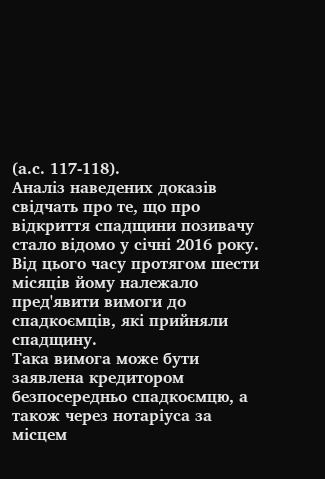(а.с. 117-118).
Аналіз наведених доказів свідчать про те, що про відкриття спадщини позивачу стало відомо у січні 2016 року.
Від цього часу протягом шести місяців йому належало пред'явити вимоги до спадкоємців, які прийняли спадщину.
Така вимога може бути заявлена кредитором безпосередньо спадкоємцю, а також через нотаріуса за місцем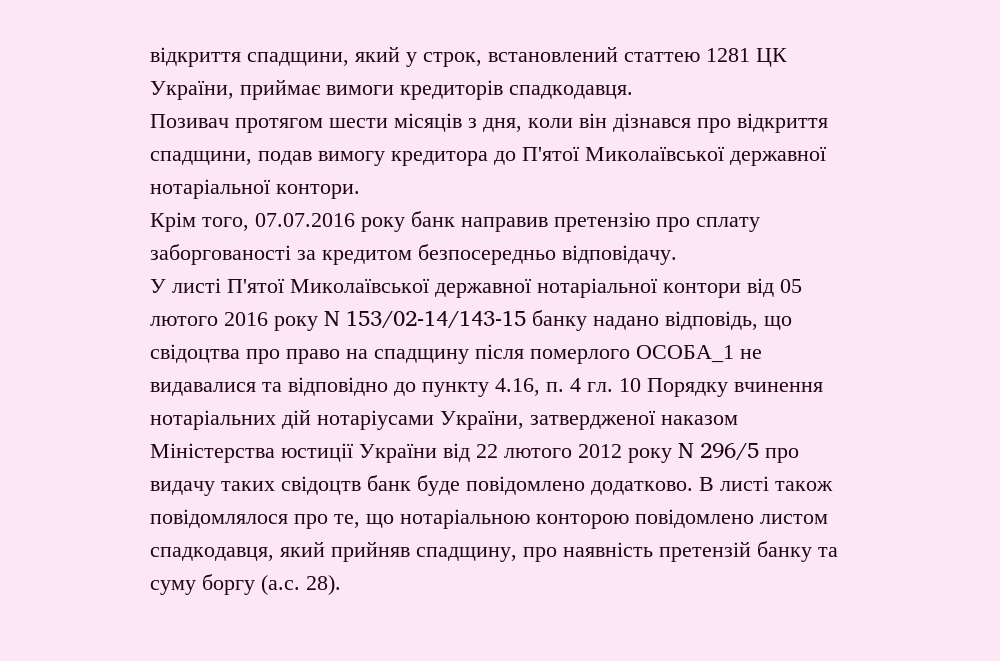відкриття спадщини, який у строк, встановлений статтею 1281 ЦК України, приймає вимоги кредиторів спадкодавця.
Позивач протягом шести місяців з дня, коли він дізнався про відкриття спадщини, подав вимогу кредитора до П'ятої Миколаївської державної нотаріальної контори.
Крім того, 07.07.2016 року банк направив претензію про сплату заборгованості за кредитом безпосередньо відповідачу.
У листі П'ятої Миколаївської державної нотаріальної контори від 05 лютого 2016 року N 153/02-14/143-15 банку надано відповідь, що свідоцтва про право на спадщину після померлого ОСОБА_1 не видавалися та відповідно до пункту 4.16, п. 4 гл. 10 Порядку вчинення нотаріальних дій нотаріусами України, затвердженої наказом Міністерства юстиції України від 22 лютого 2012 року N 296/5 про видачу таких свідоцтв банк буде повідомлено додатково. В листі також повідомлялося про те, що нотаріальною конторою повідомлено листом спадкодавця, який прийняв спадщину, про наявність претензій банку та суму боргу (а.с. 28).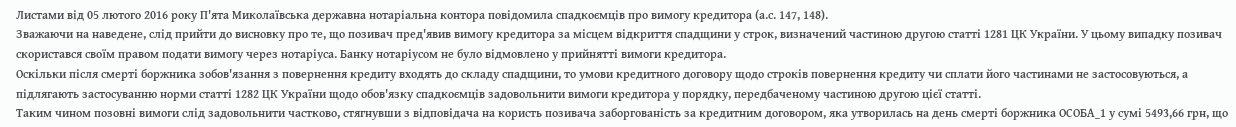Листами від 05 лютого 2016 року П'ята Миколаївська державна нотаріальна контора повідомила спадкоємців про вимогу кредитора (а.с. 147, 148).
Зважаючи на наведене, слід прийти до висновку про те, що позивач пред'явив вимогу кредитора за місцем відкриття спадщини у строк, визначений частиною другою статті 1281 ЦК України. У цьому випадку позивач скористався своїм правом подати вимогу через нотаріуса. Банку нотаріусом не було відмовлено у прийнятті вимоги кредитора.
Оскільки після смерті боржника зобов'язання з повернення кредиту входять до складу спадщини, то умови кредитного договору щодо строків повернення кредиту чи сплати його частинами не застосовуються, а підлягають застосуванню норми статті 1282 ЦК України щодо обов'язку спадкоємців задовольнити вимоги кредитора у порядку, передбаченому частиною другою цієї статті.
Таким чином позовні вимоги слід задовольнити частково, стягнувши з відповідача на користь позивача заборгованість за кредитним договором, яка утворилась на день смерті боржника ОСОБА_1 у сумі 5493,66 грн, що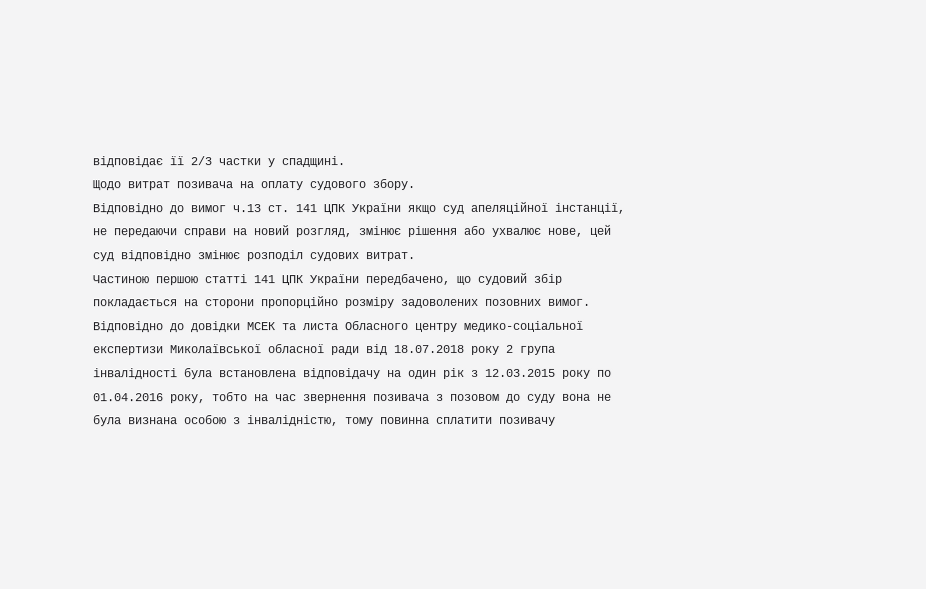відповідає її 2/3 частки у спадщині.
Щодо витрат позивача на оплату судового збору.
Відповідно до вимог ч.13 ст. 141 ЦПК України якщо суд апеляційної інстанції, не передаючи справи на новий розгляд, змінює рішення або ухвалює нове, цей суд відповідно змінює розподіл судових витрат.
Частиною першою статті 141 ЦПК України передбачено, що судовий збір покладається на сторони пропорційно розміру задоволених позовних вимог.
Відповідно до довідки МСЕК та листа Обласного центру медико-соціальної експертизи Миколаївської обласної ради від 18.07.2018 року 2 група інвалідності була встановлена відповідачу на один рік з 12.03.2015 року по 01.04.2016 року, тобто на час звернення позивача з позовом до суду вона не була визнана особою з інвалідністю, тому повинна сплатити позивачу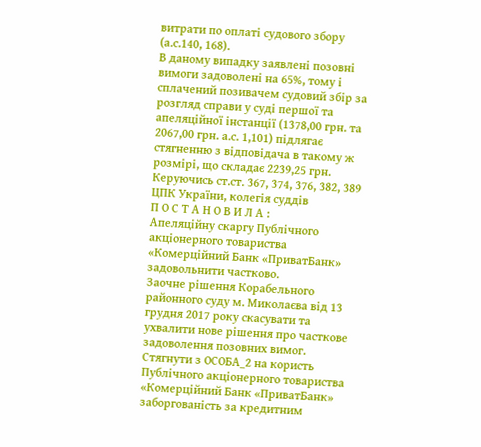витрати по оплаті судового збору (а.с.140, 168).
В даному випадку заявлені позовні вимоги задоволені на 65%, тому і сплачений позивачем судовий збір за розгляд справи у суді першої та апеляційної інстанції (1378,00 грн. та 2067,00 грн. а.с. 1,101) підлягає стягненню з відповідача в такому ж розмірі, що складає 2239,25 грн.
Керуючись ст.ст. 367, 374, 376, 382, 389 ЦПК України, колегія суддів
П О С Т А Н О В И Л А :
Апеляційну скаргу Публічного акціонерного товариства «Комерційний Банк «ПриватБанк» задовольнити частково.
Заочне рішення Корабельного районного суду м. Миколаєва від 13 грудня 2017 року скасувати та ухвалити нове рішення про часткове задоволення позовних вимог.
Стягнути з ОСОБА_2 на користь Публічного акціонерного товариства «Комерційний Банк «ПриватБанк» заборгованість за кредитним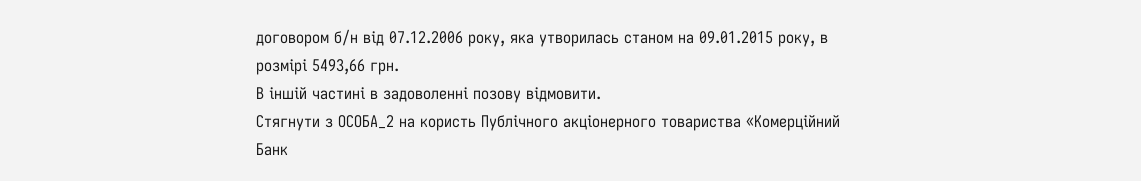договором б/н від 07.12.2006 року, яка утворилась станом на 09.01.2015 року, в розмірі 5493,66 грн.
В іншій частині в задоволенні позову відмовити.
Стягнути з ОСОБА_2 на користь Публічного акціонерного товариства «Комерційний Банк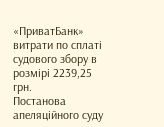«ПриватБанк» витрати по сплаті судового збору в розмірі 2239,25 грн.
Постанова апеляційного суду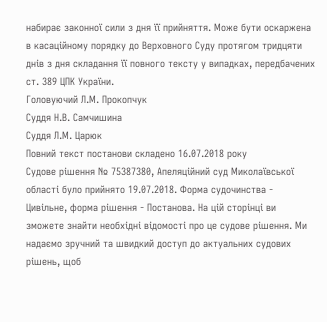набирає законної сили з дня її прийняття. Може бути оскаржена в касаційному порядку до Верховного Суду протягом тридцяти днів з дня складання її повного тексту у випадках, передбачених ст. 389 ЦПК України.
Головуючий Л.М. Прокопчук
Суддя Н.В. Самчишина
Суддя Л.М. Царюк
Повний текст постанови складено 16.07.2018 року
Судове рішення № 75387380, Апеляційний суд Миколаївської області було прийнято 19.07.2018. Форма судочинства - Цивільне, форма рішення - Постанова. На цій сторінці ви зможете знайти необхідні відомості про це судове рішення. Ми надаємо зручний та швидкий доступ до актуальних судових рішень, щоб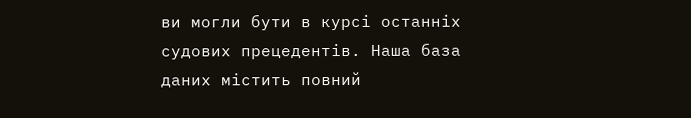ви могли бути в курсі останніх судових прецедентів. Наша база даних містить повний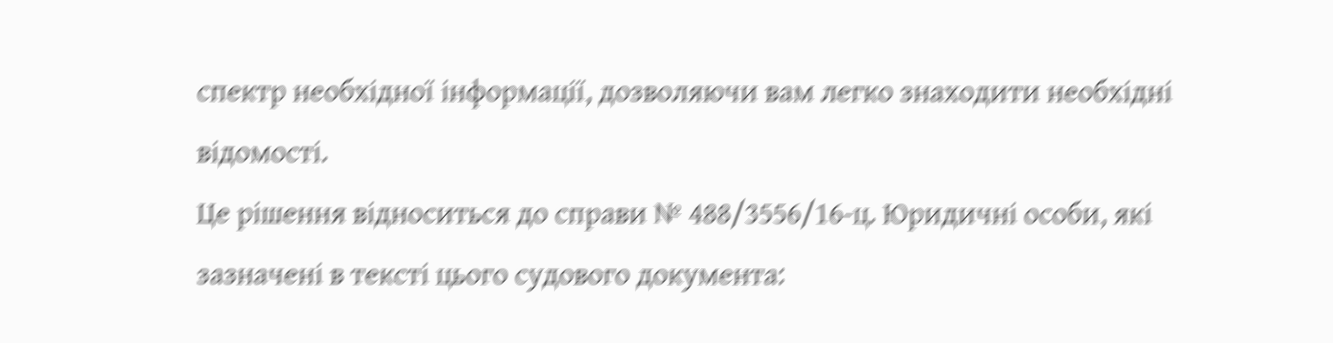спектр необхідної інформації, дозволяючи вам легко знаходити необхідні відомості.
Це рішення відноситься до справи № 488/3556/16-ц. Юридичні особи, які зазначені в тексті цього судового документа: